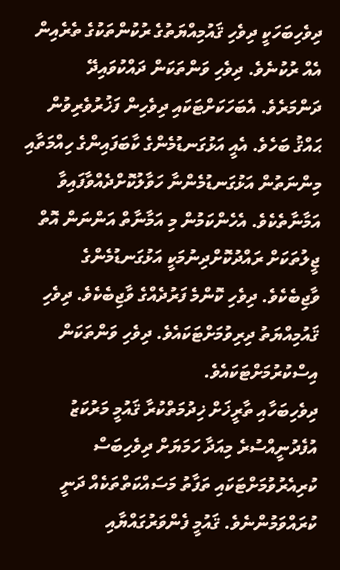ދިވެހިބަހަކީ ދިވެހި ޤައުމިއްޔަތުގެ ރުކުންތަކުގެ ތެރެއިން އެއް ރުކުނެވެ. ދިވެހި ވަންތަކަން ދައްކުވައިދޭ ދަންމަރެވެ. އެބަހަކަށްޓަކައި ދިވެހިން ފަޚުރުވެރިވުން ޙައްޤު ބަހެވެ. އެއީ އަޅުގަނޑުމެންގެ ކާބަފައިންގެ ހިއްމަތާއި މިންނަތުން އަޅުގަނޑުމެންނާ ހަވާލުކޮށްދެއްވާފައިވާ އަމާނާތެކެވެ. އެހެންކަމުން މި އަމާނާތް އަންނަން އޮތް ޖީލުތަކަށް ރައްދުކޮށްދިނުމަކީ އަޅުގަނޑުމެންގެ ވާޖިބެކެވެ. ދިވެހި ކޮންމެ ފަރުދެއްގެ ވާޖިބެކެވެ. ދިވެހި ޤައުމިއްޔަތު ދިރިވުމަށްޓަކައެވެ. ދިވެހި ވަންތަކަން އިސްކުރުމަށްޓަކައެވެ.
ދިވެހިބަހާއި ތާރީޚަށް ޚިދުމަތްކުރާ ޤައުމީ މަރުކަޒު އުފެދުނީއްސުރެ މިއަދާ ހަމަޔަށް ދިވެހިބަސް ކުރިއެރުވުމަށްޓަކައި ތަފާތު މަސައްކަތްތަކެއް ދަނީ ކުރައްވަމުންނެވެ. ޤައުމީ ފެންވަރުގައްޔާއި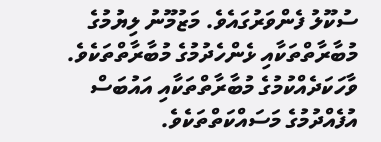ސުކޫލު ފެންވަރުގައެވެ. މަޒުމޫނު ލިޔުމުގެ މުބާރާތްތަކާއި ޅެންހެދުމުގެ މުބާރާތްތަކެވެ. ވާހަކަދެއްކުމުގެ މުބާރާތްތަކާއި އައުބަސް އުފެއްދުމުގެ މަސައްކަތްތަކެވެ.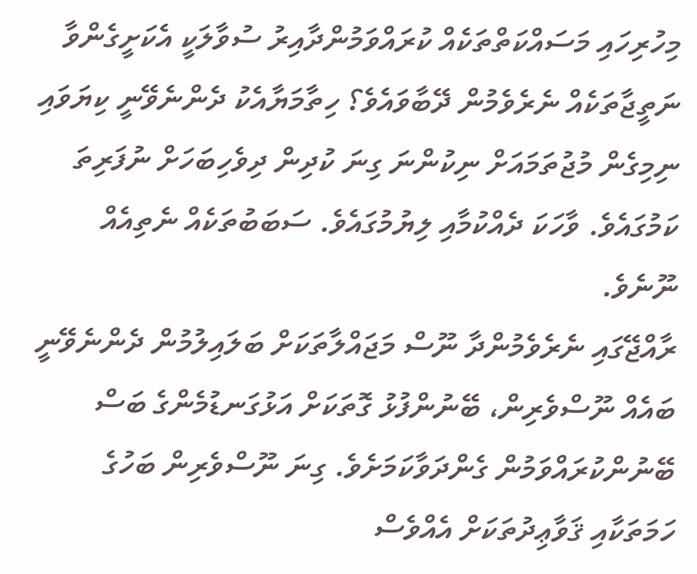މިހުރިހައި މަސައްކަތްތަކެއް ކުރައްވަމުންދާއިރު ސުވާލަކީ އެކަށީގެންވާ ނަތީޖާތަކެއް ނެރެވެމުން ދޭބާވައެވެ؟ ހިތާމަޔާއެކު ދެންނެވޭނީ ކިޔަވައި ނިމިގެން މުޖުތަމައަށް ނިކުންނަ ގިނަ ކުދިން ދިވެހިބަހަށް ނުފަރިތަ ކަމުގައެވެ. ވާހަކަ ދެއްކުމާއި ލިޔުމުގައެވެ. ސަބަބުތަކެއް ނެތިއެއް ނޫނެވެ.
ރާއްޖޭގައި ނެރެވެމުންދާ ނޫސް މަޖައްލާތަކަށް ބަލައިލުމުން ދެންނެވޭނީ ބައެއް ނޫސްވެރިން، ބޭނުންފުޅު ގޮތަކަށް އަޅުގަނޑުމެންގެ ބަސް ބޭނުންކުރައްވަމުން ގެންދަވާކަމަށެވެ. ގިނަ ނޫސްވެރިން ބަހުގެ ހަމަތަކާއި ޤަވާޢިދުތަކަށް އެއްވެސް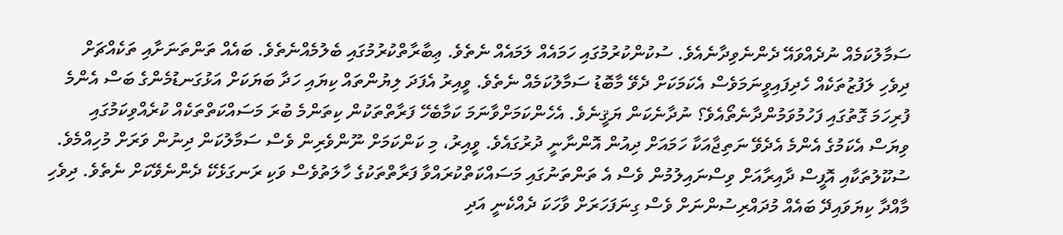ސަމާލުކަމެއް ނުދެއްވައޭ ދެންނެވިދާނެއެވެ. ސުކުންކުރުމުގައި ހަމައެއް ލަމައެއް ނެތެވެ. ޢިބާރާތްކުރުމުގައި ބެލުމެއްނެތެވެ. ބައެއް ތަންތަނަށާއި ތަކެއްޗަށް ދިވެހި ލަފުޒުތަކެއް ހެދިފައިވީނަމަވެސް އެކަމަކަށް ދެވޭ މާބޮޑު ސަމާލުކަމެއް ނެތެވެ. ވީއިރު އެފަދަ ލިޔުންތައް ކިޔައި ހަދާ ބަޔަކަށް އަޅުގަނޑުމެންގެ ބަސް އެންމެ ފުރިހަމަ ގޮތުގައި ފަހުމުވަމުންދާނެތޯއެވެ؟ ނުދާނެކަން ޔަޤީނެވެ. އެހެންކަމަށްވާނަމަ ކަމާބެހޭ ފަރާތްތަކުން ކިތަންމެ ބުރަ މަސައްކަތްތަކެއް ކުރެއްވިކަމުގައި ވިޔަސް އެކަމުގެ އެންމެ އެދެވޭ ނަތިޖާއަކާ ހަމައަށް ދިއުން އޮންނާނީ ދުރުގައެވެ. ވީއިރު، މި ކަންކަމަށް ނޫންވެރިން ވެސް ސަމާލުކަން ދިނުން ވަރަށް މުހިއްމެވެ.
ސުކޫލުތަކާއި އޮފީސް ދާއިރާއަށް ވިސްނައިލުމުން ވެސް އެ ތަންތަނުގައި މަސައްކަތްކުރައްވާ ފަރާތްތަކުގެ ހާލަތުވެސް ވަކި ރަނގަޅެކޭ ދެންނެވޭކަށް ނެތެވެ. ދިވެހި މާއްދާ ކިޔަވައިދޭ ބައެއް މުދައްރިސުންނަށް ވެސް ގިނަފަހަރަށް ވާހަކަ ދެއްކެނީ އަދި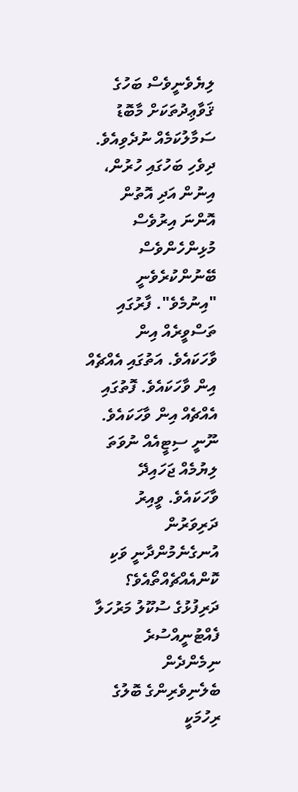ލިޔެވެނީވެސް ބަހުގެ ޤަވާޢިދުތަކަށް މާބޮޑު ސަމާލުކަމެއް ނުދެވިއެވެ. ދިވެހި ބަހުގައި ހުރުން، އިނުން އަދި އޮތުން އޮންނަ އިރުވެސް މުޅިންހެންވެސް ބޭނުންކުރެވެނީ "އިނުމެވެ". ފާރުގައި ތަސްވީރެއް އިން ވާހަކައެވެ. އަތުގައި އެއްޗެއް އިން ވާހަކައެވެ. ފޮތުގައި އެއްޗެއް އިން ވާހަކައެވެ. ނޫނީ ސިޓީއެއް ނުވަތަ ލިޔުމެއް ޖަހައިދޭ ވާހަކައެވެ. ވީއިރު ދަރިވަރުން އުނގެނެމުންދާނީ ވަކި ކޮންއެއްޗެއްތޯއެވެ؟
ދަރިފުޅުގެ ސުކޫލު މަރުހަލާ ފެއްޓުނީއްސުރެ ނިމެންދެން ބެލެނިވެރިންގެ ބޮލުގެ ރިހުމަކީ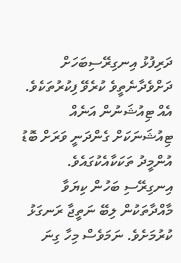ދަރިފުޅު އިނގިރޭސިބަހަށް ދަށްވެދާނެތީވެ ކުރެވޭ ފިކުރުތަކެވެ. އެއް ޓިއުޝަނުން އަނެއް ޓިއުޝަނަކަށް ގެންދަނީ ވަރަށް ބޮޑު އުންމީދު ތަކަކާއެކުގައެވެ. އިނގިރޭސި ބަހުން ކިޔަވާ މާއްދާތަކުން ލިބޭ ނަތީޖާ ރަނގަޅު ކުރުމަށެވެ. ނަމަވެސް މިހާ ގިނަ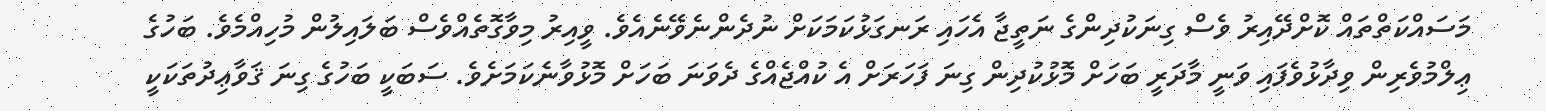މަސައްކަތްތައް ކޮށްދޭއިރު ވެސް ގިނަކުދިންގެ ނަތީޖާ އެހައި ރަނގަޅުކަމަކަށް ނުދެންނެވޭނެއެވެ. ވީއިރު މިވާގޮތެއްވެސް ބަލައިލުން މުހިއްމެވެ. ބަހުގެ ޢިލްމުވެރިން ވިދާޅުވެފައި ވަނީ މާދަރީ ބަހަށް މޮޅުކުދިން ގިނަ ފަހަރަށް އެ ކުއްޖެއްގެ ދެވަނަ ބަހަށް މޮޅުވާނެކަމަށެވެ. ސަބަކީ ބަހުގެ ގިނަ ޤަވާޢިދުތަކަކީ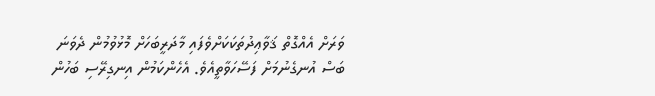ވަރަށް އެއްގޮތް ޤަވާޢިދުތަކަކަށްވެފައި މާދަރީބަހަށް މޮޅުވުމުން ދެވަނަ ބަސް އުނގެނުމަށް ފަސޭހަވާތީއެވެ. އެހެންކަމުން އިނގިރޭސި ބަހުން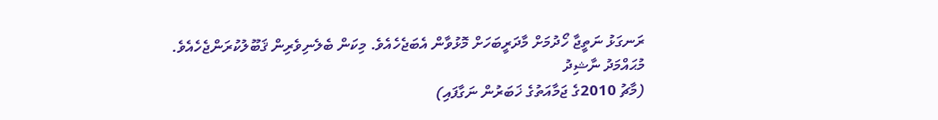ރަނގަޅު ނަތީޖާ ހޯދުމަށް މާދަރީބަހަށް މޮޅުވާން އެބަޖެހެއެވެ. މިކަން ބެލެނިވެރިން ޤަބޫލުކުރަންޖެހެއެވެ.
މުޙައްމަދު ނާޝިދު
(މާޗު 2010ގެ ޖަމާއަތުގެ ޚަބަރުން ނަގާފައި)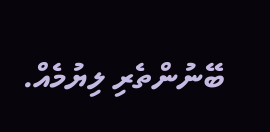ބޭނުންތެރި ލިޔުމެއް.